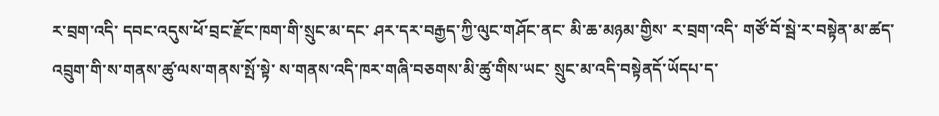ར་བྲག་འདི་ དབང་འདུས་ཕོ་བྲང་རྫོང་ཁག་གི་སྲུང་མ་དང་ ཤར་དར་བརྒྱད་ཀྱི་ལུང་གཤོང་ནང་ མི་ཆ་མཉམ་གྱིས་ ར་བྲག་འདི་ གཙོ་བོ་སྦེ་ར་བསྟེན་མ་ཚད་ འབྲུག་གི་ས་གནས་ཚུ་ལས་གནས་སྤོ་སྟེ་ ས་གནས་འདི་ཁར་གཞི་བཅགས་མི་ཚུ་གིས་ཡང་ སྲུང་མ་འདི་བསྟེནདོ་ཡོདཔ་ད་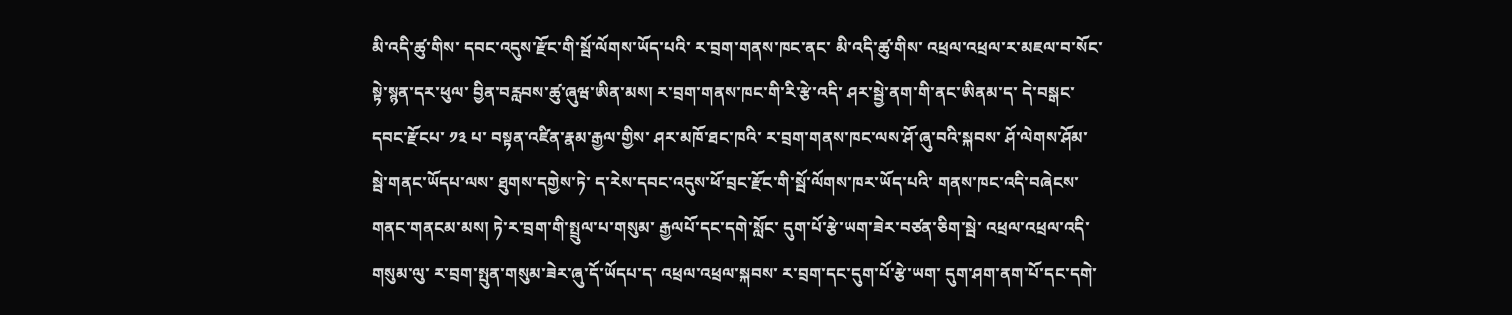མི་འདི་ཚུ་གིས་ དབང་འདུས་རྫོང་གི་སྦོ་ལོགས་ཡོད་པའི་ ར་བྲག་གནས་ཁང་ནང་ མི་འདི་ཚུ་གིས་ འཕྲལ་འཕྲལ་ར་མཇལ་བ་སོང་སྟེ་སྙན་དར་ཕུལ་ བྱིན་བརླབས་ཚུ་ཞུཝ་ཨིན་མས། ར་བྲག་གནས་ཁང་གི་རི་རྩེ་འདི་ ཤར་སྦྱེ་ནག་གི་ནང་ཨིནམ་ད་ དེ་བསྒང་དབང་རྫོངཔ་ ༡༣ པ་ བསྟན་འཛིན་རྣམ་རྒྱལ་གྱིས་ ཤར་མཁོ་ཐང་ཁའི་ ར་བྲག་གནས་ཁང་ལས་ཤོ་ཞུ་བའི་སྐབས་ ཤོ་ལེགས་ཤོམ་སྦེ་གནང་ཡོདཔ་ལས་ ཐུགས་དགྱེས་ཏེ་ ད་རེས་དབང་འདུས་ཕོ་བྲང་རྫོང་གི་སྦོ་ལོགས་ཁར་ཡོད་པའི་ གནས་ཁང་འདི་བཞེངས་གནང་གནངམ་མས། ཏེ་ར་བྲག་གི་སྤྲུལ་པ་གསུམ་ རྒྱལཔོ་དང་དགེ་སློང་ དུག་པོ་རྩེ་ཡག་ཟེར་བཙན་ཅིག་སྦེ་ འཕྲལ་འཕྲལ་འདི་གསུམ་ལུ་ ར་བྲག་སྤུན་གསུམ་ཟེར་ཞུ་དོ་ཡོདཔ་ད་ འཕྲལ་འཕྲལ་སྐབས་ ར་བྲག་དང་དུག་པོ་རྩེ་ཡག་ དུག་ཤག་ནག་པོ་དང་དགེ་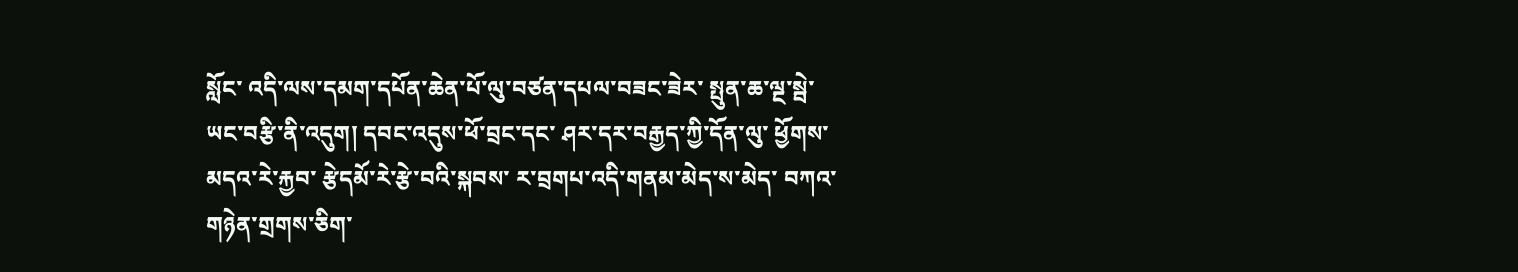སློང་ འདི་ལས་དམག་དཔོན་ཆེན་པོ་ལུ་བཙན་དཔལ་བཟང་ཟེར་ སྤུན་ཆ་ལྔ་སྦེ་ཡང་བརྩི་ནི་འདུག། དབང་འདུས་ཕོ་བྲང་དང་ ཤར་དར་བརྒྱད་ཀྱི་དོན་ལུ་ ཕྱོགས་མདའ་རེ་རྐྱབ་ རྩེདམོ་རེ་རྩེ་བའི་སྐབས་ ར་བྲགཔ་འདི་གནམ་མེད་ས་མེད་ བཀའ་གཉེན་གྲགས་ཅིག་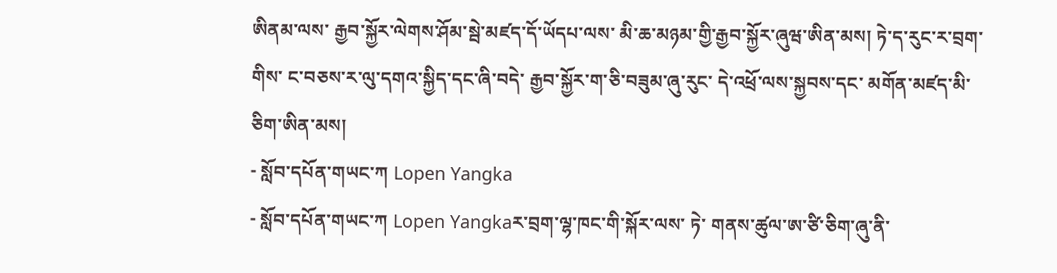ཨིནམ་ལས་ རྒྱབ་སྐྱོར་ལེགས་ཤོམ་སྦེ་མཛད་དོ་ཡོདཔ་ལས་ མི་ཆ་མཉམ་གྱི་རྒྱབ་སྐྱོར་ཞུཝ་ཨིན་མས། ཏེ་ད་རུང་ར་བྲག་གིས་ ང་བཅས་ར་ལུ་དགའ་སྐྱིད་དང་ཞི་བདེ་ རྒྱབ་སྐྱོར་ག་ཅི་བཟུམ་ཞུ་རུང་ དེ་འཕྲོ་ལས་སྐྱབས་དང་ མགོན་མཛད་མི་ཅིག་ཨིན་མས།
- སློབ་དཔོན་གཡང་ཀ Lopen Yangka
- སློབ་དཔོན་གཡང་ཀ Lopen Yangkaར་བྲག་ལྷ་ཁང་གི་སྐོར་ལས་ ཏེ་ གནས་ཚུལ་ཨ་ཙི་ཅིག་ཞུ་ནི་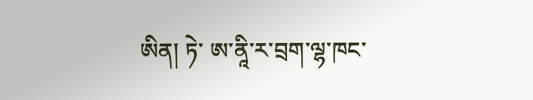ཨིན། ཏེ་ ཨ་ནཱི་ར་བྲག་ལྷ་ཁང་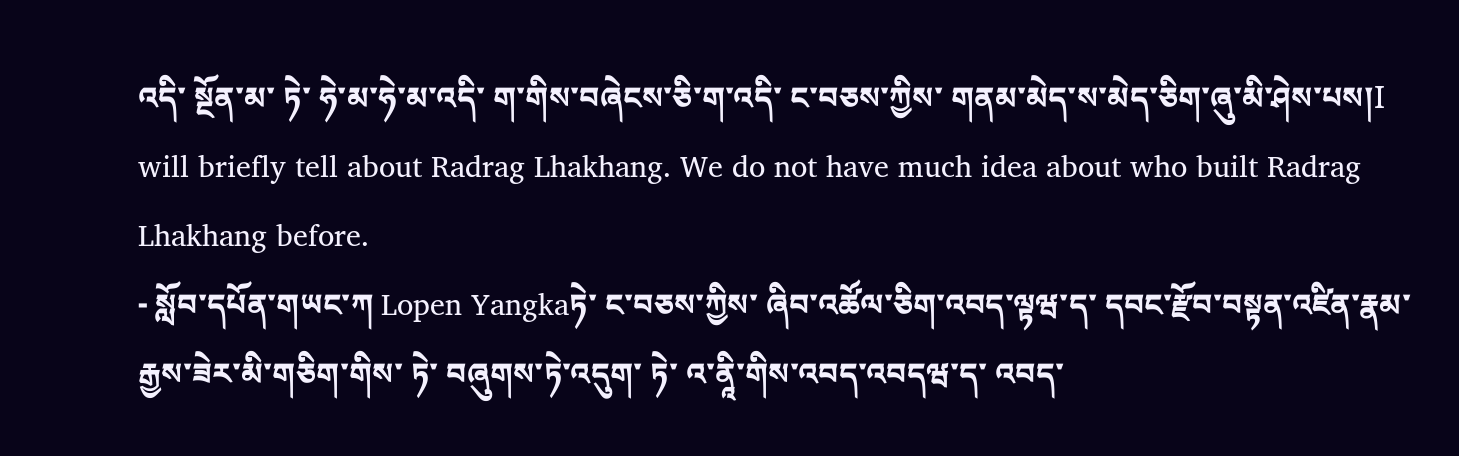འདི་ སྔོན་མ་ ཏེ་ ཧེ་མ་ཧེ་མ་འདི་ ག་གིས་བཞེངས་ཅི་ག་འདི་ ང་བཅས་ཀྱིས་ གནམ་མེད་ས་མེད་ཅིག་ཞུ་མི་ཤེས་པས།I will briefly tell about Radrag Lhakhang. We do not have much idea about who built Radrag Lhakhang before.
- སློབ་དཔོན་གཡང་ཀ Lopen Yangkaཏེ་ ང་བཅས་ཀྱིས་ ཞིབ་འཚོལ་ཅིག་འབད་ལྟཝ་ད་ དབང་རྫོབ་བསྟན་འཛིན་རྣམ་རྒྱས་ཟེར་མི་གཅིག་གིས་ ཏེ་ བཞུགས་ཏེ་འདུག་ ཏེ་ འ་ནཱི་གིས་འབད་འབདཝ་ད་ འབད་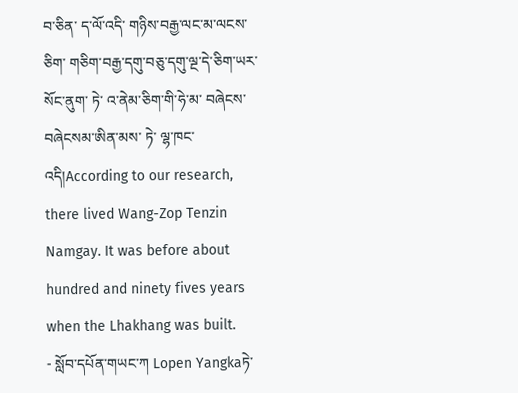བ་ཅིན་ ད་ལོ་འདི་ གཉིས་བརྒྱ་ལང་མ་ལངས་ཅིག་ གཅིག་བརྒྱ་དགུ་བཅུ་དགུ་ལྔ་དེ་ཅིག་ཡར་སོང་ནུག་ ཏེ་ འ་ནེམ་ཅིག་གི་ཧེ་མ་ བཞེངས་བཞེངསམ་ཨིན་མས་ ཏེ་ ལྷ་ཁང་འདི།According to our research, there lived Wang-Zop Tenzin Namgay. It was before about hundred and ninety fives years when the Lhakhang was built.
- སློབ་དཔོན་གཡང་ཀ Lopen Yangkaཏེ་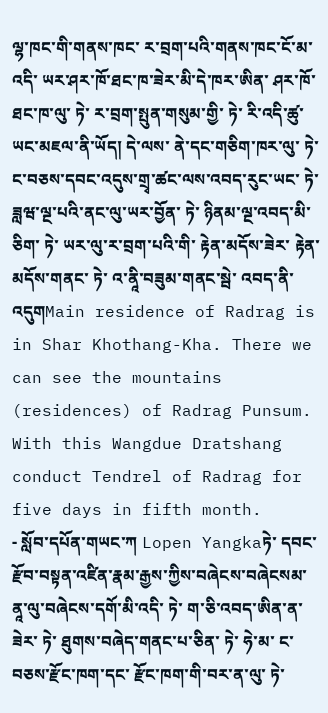ལྷ་ཁང་གི་གནས་ཁང་ ར་བྲག་པའི་གནས་ཁང་ངོ་མ་འདི་ ཡར་ཤར་ཁོ་ཐང་ཁ་ཟེར་མི་དེ་ཁར་ཨིན་ ཤར་ཁོ་ཐང་ཁ་ལུ་ ཏེ་ ར་བྲག་སྤུན་གསུམ་གྱི་ ཏེ་ རི་འདི་ཚུ་ཡང་མཇལ་ནི་ཡོད། དེ་ལས་ ནེ་དང་གཅིག་ཁར་ལུ་ ཏེ་ ང་བཅས་དབང་འདུས་གྲྭ་ཚང་ལས་འབད་རུང་ཡང་ ཏེ་ ཟླཝ་ལྔ་པའི་ནང་ལུ་ཡར་བྱོན་ ཏེ་ ཉིནམ་ལྔ་འབད་མི་ཅིག་ ཏེ་ ཡར་ལུ་ར་བྲག་པའི་གི་ རྟེན་མདོས་ཟེར་ རྟེན་མདོས་གནང་ ཏེ་ འ་ནཱི་བཟུམ་གནང་སྦེ་ འབད་ནི་འདུགMain residence of Radrag is in Shar Khothang-Kha. There we can see the mountains (residences) of Radrag Punsum. With this Wangdue Dratshang conduct Tendrel of Radrag for five days in fifth month.
- སློབ་དཔོན་གཡང་ཀ Lopen Yangkaཏེ་ དབང་རྫོབ་བསྟན་འཛིན་རྣམ་རྒྱས་ཀྱིས་བཞེངས་བཞེངསམ་ ནཱ་ལུ་བཞེངས་དགོ་མི་འདི་ ཏེ་ ག་ཅི་འབད་ཨིན་ན་ཟེར་ ཏེ་ ཐུགས་བཞེད་གནང་པ་ཅིན་ ཏེ་ ཧེ་མ་ ང་བཅས་རྫོང་ཁག་དང་ རྫོང་ཁག་གི་བར་ན་ལུ་ ཏེ་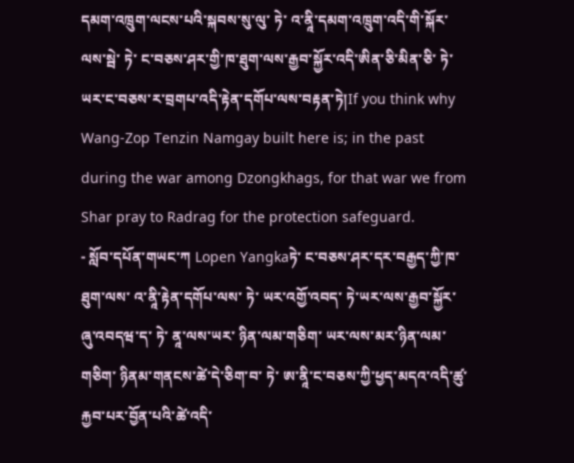དམག་འཁྲུག་ལངས་པའི་སྐབས་སུ་ལུ་ ཏེ་ འ་ནཱི་དམག་འཁྲུག་འདི་གི་སྐོར་ལས་སྦེ་ ཏེ་ ང་བཅས་ཤར་གྱི་ཁ་ཐུག་ལས་རྒྱབ་སྐྱོར་འདི་ཨིན་ཅི་མིན་ཅི་ ཏེ་ ཡར་ང་བཅས་ར་བྲགཔ་འདི་རྟེན་དགོཔ་ལས་བརྟན་ཏེ།If you think why Wang-Zop Tenzin Namgay built here is; in the past during the war among Dzongkhags, for that war we from Shar pray to Radrag for the protection safeguard.
- སློབ་དཔོན་གཡང་ཀ Lopen Yangkaཏེ་ ང་བཅས་ཤར་དར་བརྒྱད་ཀྱི་ཁ་ཐུག་ལས་ འ་ནཱི་རྟེན་དགོཔ་ལས་ ཏེ་ ཡར་འགྱོ་འབད་ ཏེ་ཡར་ལས་རྒྱབ་སྐྱོར་ཞུ་འབདཝ་ད་ ཏེ་ ནཱ་ལས་ཡར་ ཉིན་ལམ་གཅིག་ ཡར་ལས་མར་ཉིན་ལམ་གཅིག་ ཉིནམ་གནངས་ཚེ་དེ་ཅིག་བ་ ཏེ་ ཨ་ནཱི་ང་བཅས་ཀྱི་ཕྱད་མདའ་འདི་ཚུ་རྐྱབ་པར་བྱོན་པའི་ཚེ་འདི་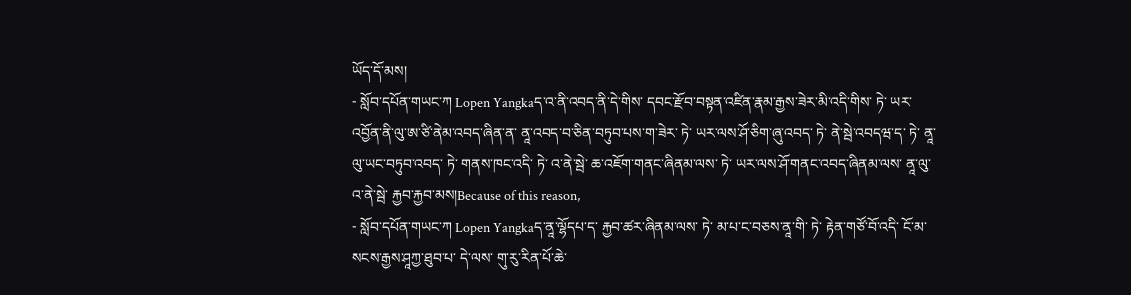ཡོད་དོ་མས།
- སློབ་དཔོན་གཡང་ཀ Lopen Yangkaད་འ་ནི་འབད་ནི་དེ་གིས་ དབང་རྫོབ་བསྟན་འཛིན་རྣམ་རྒྱས་ཟེར་མི་འདི་གིས་ ཏེ་ ཡར་འབྱོན་ནི་ལུ་ཨ་ཙི་ནེམ་འབད་ཞིན་ན་ ནཱ་འབད་བ་ཅིན་བཏུབ་པས་ག་ཟེར་ ཏེ་ ཡར་ལས་ཤོ་ཅིག་ཞུ་འབད་ ཏེ་ ནེ་སྦེ་འབདཝ་ད་ ཏེ་ ནཱ་ལུ་ཡང་བཏུབ་འབད་ ཏེ་ གནས་ཁང་འདི་ ཏེ་ འ་ནེ་སྦེ་ ཆ་འཇོག་གནང་ཞིནམ་ལས་ ཏེ་ ཡར་ལས་ཤོ་གནང་འབད་ཞིནམ་ལས་ ནཱ་ལུ་འ་ནེ་སྦེ་ རྐྱབ་རྐྱབ་མས།Because of this reason,
- སློབ་དཔོན་གཡང་ཀ Lopen Yangkaད་ནཱ་ལྷོདཔ་ད་ རྐྱབ་ཚར་ཞིནམ་ལས་ ཏེ་ མ་པ་ང་བཅས་ནཱ་གི་ ཏེ་ རྟེན་གཙོ་བོ་འདི་ ངོ་མ་སངས་རྒྱས་ཤཱཀྱ་ཐུབ་པ་ དེ་ལས་ གུ་རུ་རིན་པོ་ཆེ་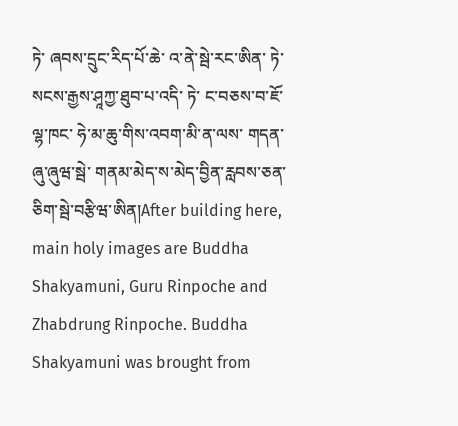ཏེ་ ཞབས་དྲུང་རིད་པོ་ཆེ་ འ་ནེ་སྦེ་རང་ཨིན་ ཏེ་ སངས་རྒྱས་ཤཱཀྱ་ཐུབ་པ་འདི་ ཏེ་ ང་བཅས་བ་ཇོ་ལྷ་ཁང་ ཧེ་མ་ཆུ་གིས་འབག་མི་ན་ལས་ གདན་ཞུ་ཞུཝ་སྦེ་ གནམ་མེད་ས་མེད་བྱིན་རླབས་ཅན་ཅིག་སྦེ་བརྩིཝ་ཨིན།After building here, main holy images are Buddha Shakyamuni, Guru Rinpoche and Zhabdrung Rinpoche. Buddha Shakyamuni was brought from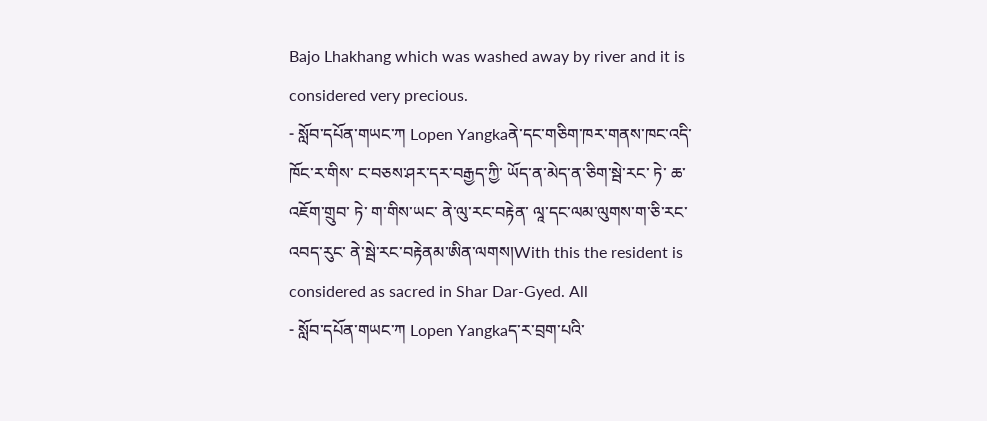Bajo Lhakhang which was washed away by river and it is considered very precious.
- སློབ་དཔོན་གཡང་ཀ Lopen Yangkaནེ་དང་གཅིག་ཁར་གནས་ཁང་འདི་ཁོང་ར་གིས་ ང་བཅས་ཤར་དར་བརྒྱད་ཀྱི་ ཡོད་ན་མེད་ན་ཅིག་སྦེ་རང་ ཏེ་ ཆ་འཇོག་གྲུབ་ ཏེ་ ག་གིས་ཡང་ ནེ་ལུ་རང་བརྟེན་ ལཱ་དང་ལམ་ལུགས་ག་ཅི་རང་འབད་རུང་ ནེ་སྦེ་རང་བརྟེནམ་ཨིན་ལགས།With this the resident is considered as sacred in Shar Dar-Gyed. All
- སློབ་དཔོན་གཡང་ཀ Lopen Yangkaད་ར་བྲག་པའི་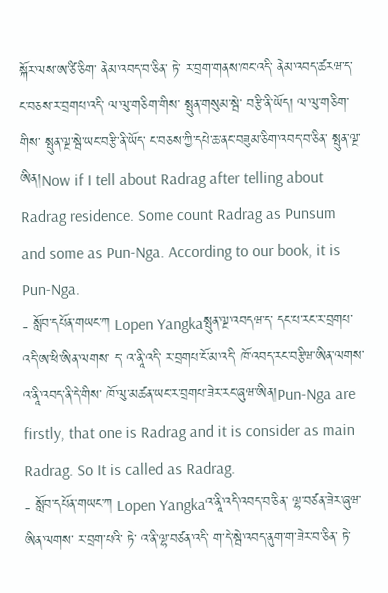སྐོར་ལས་ཨ་ཙི་ཅིག་ ནེམ་འབད་བ་ཅིན་ ཏེ་ ར་བྲག་གནས་ཁང་འདི་ ནེམ་འབད་ཚརཝ་ད་ ང་བཅས་ར་བྲགཔ་འདི་ ལ་ལུ་གཅིག་གིས་ སྤུན་གསུམ་སྦེ་ བརྩི་ནི་ཡོད། ལ་ལུ་གཅིག་གིས་ སྤུན་ལྔ་སྦེ་ཡང་བརྩི་ནི་ཡོད་ ང་བཅས་ཀྱི་དཔེ་ཆ་ནང་བཟུམ་ཅིག་འབད་བ་ཅིན་ སྤུན་ལྔ་ཨིན།Now if I tell about Radrag after telling about Radrag residence. Some count Radrag as Punsum and some as Pun-Nga. According to our book, it is Pun-Nga.
- སློབ་དཔོན་གཡང་ཀ Lopen Yangkaསྤུན་ལྔ་འབདཝ་ད་ དང་པ་རང་ར་བྲགཔ་འདི་ཨ་ཕི་ཨིན་ལགས་ ད་ འ་ནཱི་འདི་ ར་བྲགཔ་ངོ་མ་འདི་ ཁོ་འབད་རང་བརྩིཝ་ཨིན་ལགས་ འ་ནཱི་འབད་ནི་དེ་གིས་ ཁོ་ལུ་མཚན་ཡང་ར་བྲགཔ་ཟེར་རང་ཞུཝ་ཨིན།Pun-Nga are firstly, that one is Radrag and it is consider as main Radrag. So It is called as Radrag.
- སློབ་དཔོན་གཡང་ཀ Lopen Yangkaའ་ནཱི་འདི་འབད་བ་ཅིན་ ལྷ་བཙན་ཟེར་ཞུཝ་ཨིན་ལགས་ ར་བྲག་པའི་ ཏེ་ འ་ནི་ལྷ་བཙན་འདི་ ག་དེ་སྦེ་འབད་ནུག་ག་ཟེར་བ་ཅིན་ ཏེ་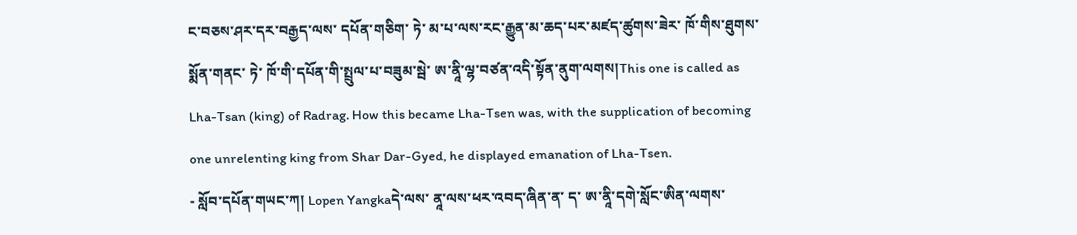ང་བཅས་ཤར་དར་བརྒྱད་ལས་ དཔོན་གཅིག་ ཏེ་ མ་པ་ལས་རང་རྒྱུན་མ་ཆད་པར་མཛད་ཚུགས་ཟེར་ ཁོ་གིས་ཐུགས་སྨོན་གནང་ ཏེ་ ཁོ་གི་དཔོན་གི་སྤྲུལ་པ་བཟུམ་སྦེ་ ཨ་ནཱི་ལྷ་བཙན་འདི་སྟོན་ནུག་ལགས།This one is called as Lha-Tsan (king) of Radrag. How this became Lha-Tsen was, with the supplication of becoming one unrelenting king from Shar Dar-Gyed, he displayed emanation of Lha-Tsen.
- སློབ་དཔོན་གཡང་ཀ། Lopen Yangkaདེ་ལས་ ནཱ་ལས་ཕར་འབད་ཞིན་ན་ ད་ ཨ་ནཱི་དགེ་སློང་ཨིན་ལགས་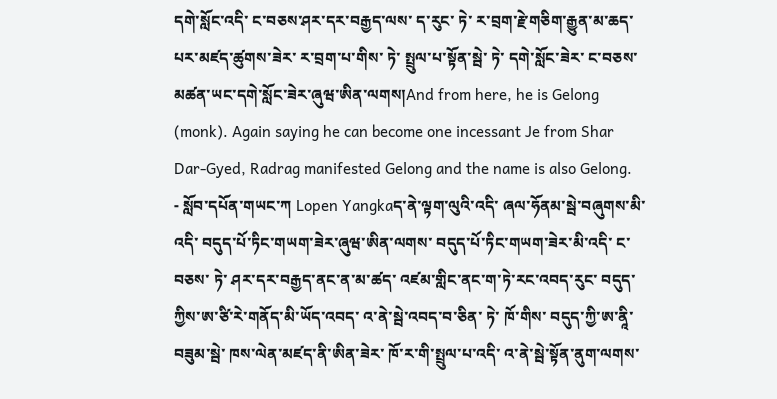དགེ་སློང་འདི་ ང་བཅས་ཤར་དར་བརྒྱད་ལས་ ད་རུང་ ཏེ་ ར་བྲག་རྗེ་གཅིག་རྒྱུན་མ་ཆད་པར་མཛད་ཚུགས་ཟེར་ ར་བྲག་པ་གིས་ ཏེ་ སྤྲུལ་པ་སྟོན་སྦེ་ ཏེ་ དགེ་སློང་ཟེར་ ང་བཅས་མཚན་ཡང་དགེ་སློང་ཟེར་ཞུཝ་ཨིན་ལགས།And from here, he is Gelong (monk). Again saying he can become one incessant Je from Shar Dar-Gyed, Radrag manifested Gelong and the name is also Gelong.
- སློབ་དཔོན་གཡང་ཀ Lopen Yangkaད་ནེ་ལྟག་ལུའི་འདི་ ཞལ་ཧོནམ་སྦེ་བཞུགས་མི་འདི་ བདུད་པོ་ཏིང་གཡག་ཟེར་ཞུཝ་ཨིན་ལགས་ བདུད་པོ་ཏིང་གཡག་ཟེར་མི་འདི་ ང་བཅས་ ཏེ་ ཤར་དར་བརྒྱད་ནང་ན་མ་ཚད་ འཛམ་གླིང་ནང་ག་ཏེ་རང་འབད་རུང་ བདུད་ཀྱིས་ཨ་ཙི་རེ་གནོད་མི་ཡོད་འབད་ འ་ནེ་སྦེ་འབད་བ་ཅིན་ ཏེ་ ཁོ་གིས་ བདུད་ཀྱི་ཨ་ནཱི་བཟུམ་སྦེ་ ཁས་ལེན་མཛད་ནི་ཨིན་ཟེར་ ཁོ་ར་གི་སྤྲུལ་པ་འདི་ འ་ནེ་སྦེ་སྟོན་ནུག་ལགས་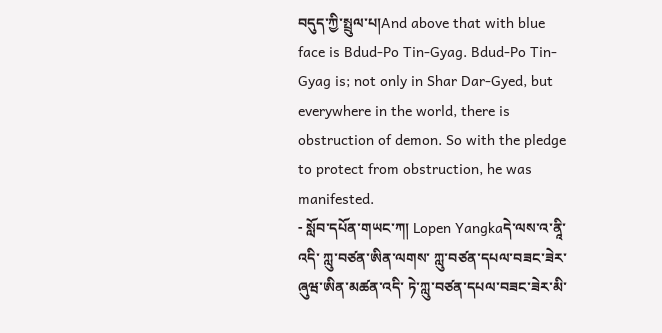བདུད་ཀྱི་སྤྲུལ་པ།And above that with blue face is Bdud-Po Tin-Gyag. Bdud-Po Tin-Gyag is; not only in Shar Dar-Gyed, but everywhere in the world, there is obstruction of demon. So with the pledge to protect from obstruction, he was manifested.
- སློབ་དཔོན་གཡང་ཀ། Lopen Yangkaདེ་ལས་འ་ནཱི་འདི་ ཀླུ་བཙན་ཨིན་ལགས་ ཀླུ་བཙན་དཔལ་བཟང་ཟེར་ཞུཝ་ཨིན་མཚན་འདི་ ཏེ་ཀླུ་བཙན་དཔལ་བཟང་ཟེར་མི་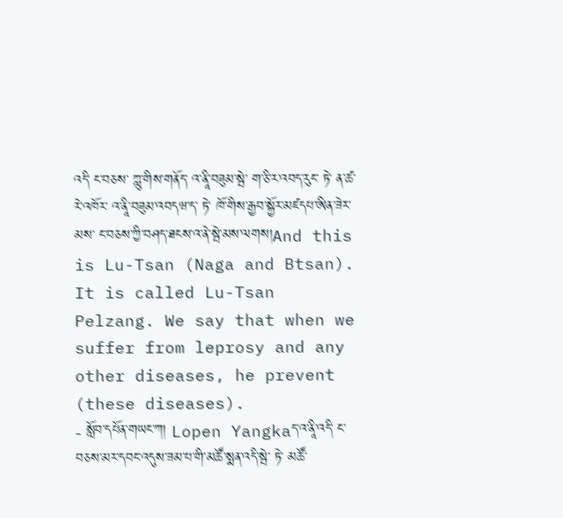འདི་ ང་བཅས་ ཀླུ་གིས་གནོད་ འ་ནཱི་བཟུམ་སྦེ་ ག་ཅི་ར་འབད་རུང་ ཏེ་ ན་ཚ་རེ་འཁོར་ འ་ནཱི་བཟུམ་འབདཝ་ད་ ཏེ་ ཁོ་གིས་རྒྱབ་སྐྱོར་མཛདཔ་ཨིན་ཟེར་མས་ ང་བཅས་ཀྱི་བཤད་ཐངས་འ་ནེ་སྦེ་མས་ལགས།And this is Lu-Tsan (Naga and Btsan). It is called Lu-Tsan Pelzang. We say that when we suffer from leprosy and any other diseases, he prevent (these diseases).
- སློབ་དཔོན་གཡང་ཀ། Lopen Yangkaད་འ་ནཱི་འདི་ ང་བཅས་མར་དབང་འདུས་ཟམ་པ་གི་མཚོ་སྨན་འདི་སྦེ་ ཏེ་ མཚོ་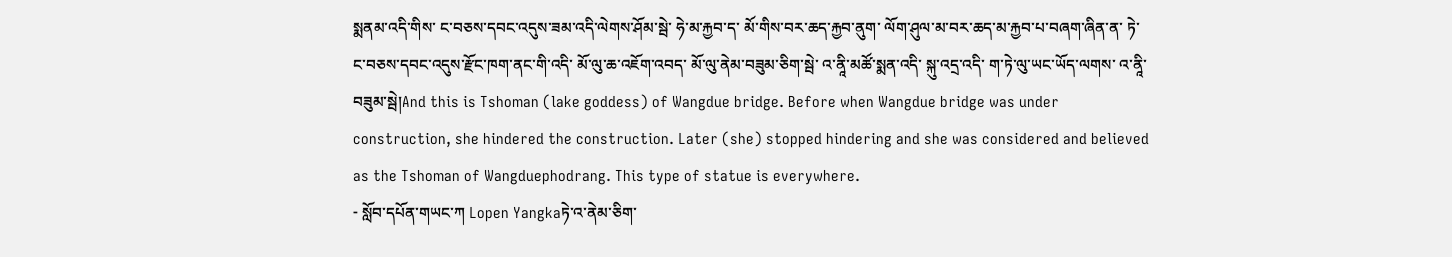སྨནམ་འདི་གིས་ ང་བཅས་དབང་འདུས་ཟམ་འདི་ལེགས་ཤོམ་སྦེ་ ཧེ་མ་རྐྱབ་ད་ མོ་གིས་བར་ཆད་རྐྱབ་ནུག་ ལོག་ཤུལ་མ་བར་ཆད་མ་རྐྱབ་པ་བཞག་ཞིན་ན་ ཏེ་ ང་བཅས་དབང་འདུས་རྫོང་ཁག་ནང་གི་འདི་ མོ་ལུ་ཆ་འཇོག་འབད་ མོ་ལུ་ནེམ་བཟུམ་ཅིག་སྦེ་ འ་ནཱི་མཚོ་སྨན་འདི་ སྐུ་འདྲ་འདི་ ག་ཏེ་ལུ་ཡང་ཡོད་ལགས་ འ་ནཱི་བཟུམ་སྦེ།And this is Tshoman (lake goddess) of Wangdue bridge. Before when Wangdue bridge was under construction, she hindered the construction. Later (she) stopped hindering and she was considered and believed as the Tshoman of Wangduephodrang. This type of statue is everywhere.
- སློབ་དཔོན་གཡང་ཀ Lopen Yangkaཏེ་འ་ནེམ་ཅིག་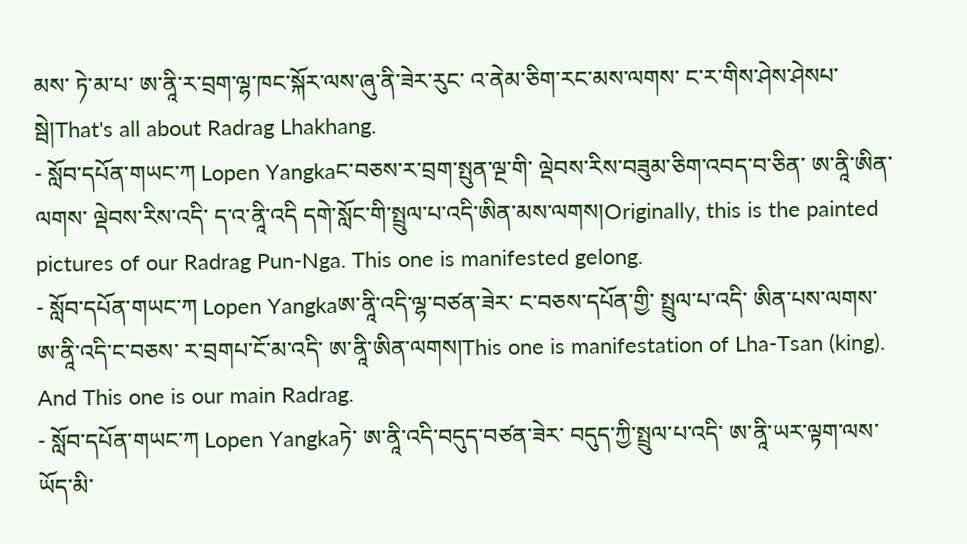མས་ ཏེ་མ་པ་ ཨ་ནཱི་ར་བྲག་ལྷ་ཁང་སྐོར་ལས་ཞུ་ནི་ཟེར་རུང་ འ་ནེམ་ཅིག་རང་མས་ལགས་ ང་ར་གིས་ཤེས་ཤེསཔ་སྦེ།That's all about Radrag Lhakhang.
- སློབ་དཔོན་གཡང་ཀ Lopen Yangkaང་བཅས་ར་བྲག་སྤུན་ལྔ་གི་ ལྡེབས་རིས་བཟུམ་ཅིག་འབད་བ་ཅིན་ ཨ་ནཱི་ཨིན་ལགས་ ལྡེབས་རིས་འདི་ ད་འ་ནཱི་འདི དགེ་སློང་གི་སྤྲུལ་པ་འདི་ཨིན་མས་ལགས།Originally, this is the painted pictures of our Radrag Pun-Nga. This one is manifested gelong.
- སློབ་དཔོན་གཡང་ཀ Lopen Yangkaཨ་ནཱི་འདི་ལྷ་བཙན་ཟེར་ ང་བཅས་དཔོན་གྱི་ སྤྲུལ་པ་འདི་ ཨིན་པས་ལགས་ ཨ་ནཱི་འདི་ང་བཅས་ ར་བྲགཔ་ངོ་མ་འདི་ ཨ་ནཱི་ཨིན་ལགས།This one is manifestation of Lha-Tsan (king). And This one is our main Radrag.
- སློབ་དཔོན་གཡང་ཀ Lopen Yangkaཏེ་ ཨ་ནཱི་འདི་བདུད་བཙན་ཟེར་ བདུད་ཀྱི་སྤྲུལ་པ་འདི་ ཨ་ནཱི་ཡར་ལྟག་ལས་ཡོད་མི་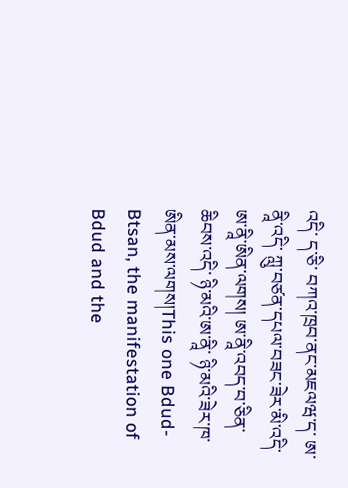འདི་ ད་ཅི་ བཀའ་ཁྲབ་ནང་མཇལཝ་ད་ ཨ་ནཱི་འདི་ ཀླུ་བཙན་དཔལ་བཟང་ཟེར་མི་འདི་ ཨ་ནཱི་ཨིན་ལགས། ཨ་ནཱི་འབད་བ་ཅིན་ཆིབས་འདི་ ཉི་མའི་ཨ་ནཱི་ ཉི་མའི་ཟེར་ཁ་ཨིན་མས་ལགས།This one Bdud-Btsan, the manifestation of Bdud and the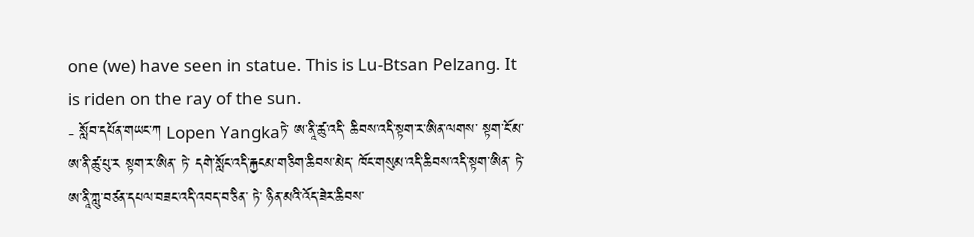one (we) have seen in statue. This is Lu-Btsan Pelzang. It is riden on the ray of the sun.
- སློབ་དཔོན་གཡང་ཀ Lopen Yangkaཏེ་ ཨ་ནཱི་ཚུ་འདི་ ཆིབས་འདི་སྟག་ར་ཨིན་ལགས་ སྟག་ངོ་མ་ ཨ་ནི་ཚུ་པུ་ར སྟག་ར་ཨིན་ ཏེ་ དགེ་སློང་འདི་རྐྱངམ་གཅིག་ཆིབས་མེད་ ཁོང་གསུམ་འདི་ཆིབས་འདི་སྟག་ཨིན་ ཏེ་ ཨ་ནཱི་ཀླུ་བཙན་དཔལ་བཟང་འདི་འབད་བ་ཅིན་ ཏེ་ ཉིན་མའི་འོད་ཟེར་ཆིབས་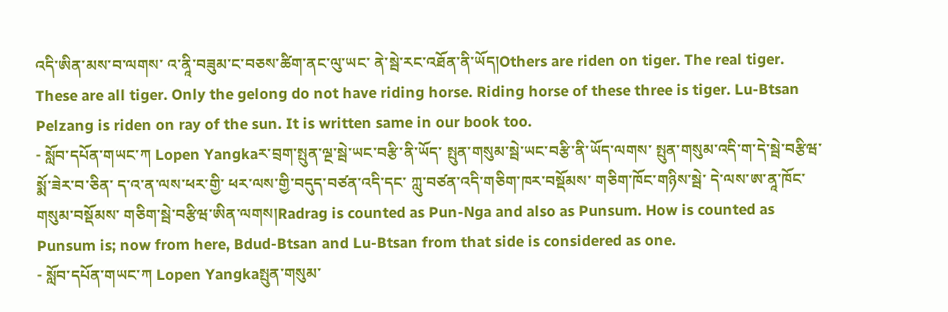འདི་ཨིན་མས་བ་ལགས་ འ་ནཱི་བཟུམ་ང་བཅས་ཚིག་ནང་ལུ་ཡང་ ནེ་སྦེ་རང་འཐོན་ནི་ཡོད།Others are riden on tiger. The real tiger. These are all tiger. Only the gelong do not have riding horse. Riding horse of these three is tiger. Lu-Btsan Pelzang is riden on ray of the sun. It is written same in our book too.
- སློབ་དཔོན་གཡང་ཀ Lopen Yangkaར་བྲག་སྤུན་ལྔ་སྦེ་ཡང་བརྩི་ནི་ཡོད་ སྤུན་གསུམ་སྦེ་ཡང་བརྩི་ནི་ཡོད་ལགས་ སྤུན་གསུམ་འདི་ག་དེ་སྦེ་བརྩིཝ་སྨོ་ཟེར་བ་ཅིན་ ད་འ་ན་ལས་ཕར་གྱི་ ཕར་ལས་གྱི་བདུད་བཙན་འདི་དང་ ཀླུ་བཙན་འདི་གཅིག་ཁར་བསྡོམས་ གཅིག་ཁོང་གཉིས་སྦེ་ དེ་ལས་ཨ་ནཱ་ཁོང་གསུམ་བསྡོམས་ གཅིག་སྦེ་བརྩིཝ་ཨིན་ལགས།Radrag is counted as Pun-Nga and also as Punsum. How is counted as Punsum is; now from here, Bdud-Btsan and Lu-Btsan from that side is considered as one.
- སློབ་དཔོན་གཡང་ཀ Lopen Yangkaསྤུན་གསུམ་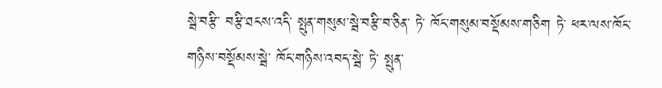སྦེ་བརྩི་ བརྩི་ཐངས་འདི་ སྤུན་གསུམ་སྦེ་བརྩི་བ་ཅིན་ ཏེ་ ཁོང་གསུམ་བསྡོམས་གཅིག ཏེ་ ཕར་ལས་ཁོང་གཉིས་བསྡོམས་སྦེ་ ཁོང་གཉིས་འབད་སྦེ་ ཏེ་ སྤུན་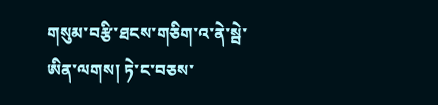གསུམ་བརྩི་ཐངས་གཅིག་འ་ནེ་སྦེ་ཨིན་ལགས། ཏེ་ང་བཅས་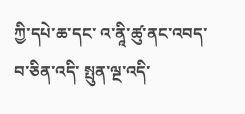ཀྱི་དཔེ་ཆ་དང་ འ་ནཱི་ཚུ་ནང་འབད་བ་ཅིན་འདི་ སྤུན་ལྔ་འདི་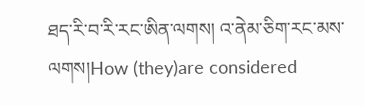ཐད་རི་བ་རི་རང་ཨིན་ལགས། འ་ནེམ་ཅིག་རང་མས་ལགས།How (they)are considered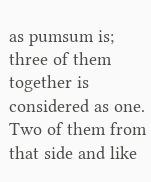as pumsum is; three of them together is considered as one. Two of them from that side and like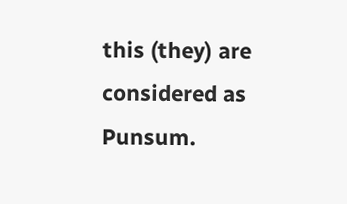this (they) are considered as Punsum.